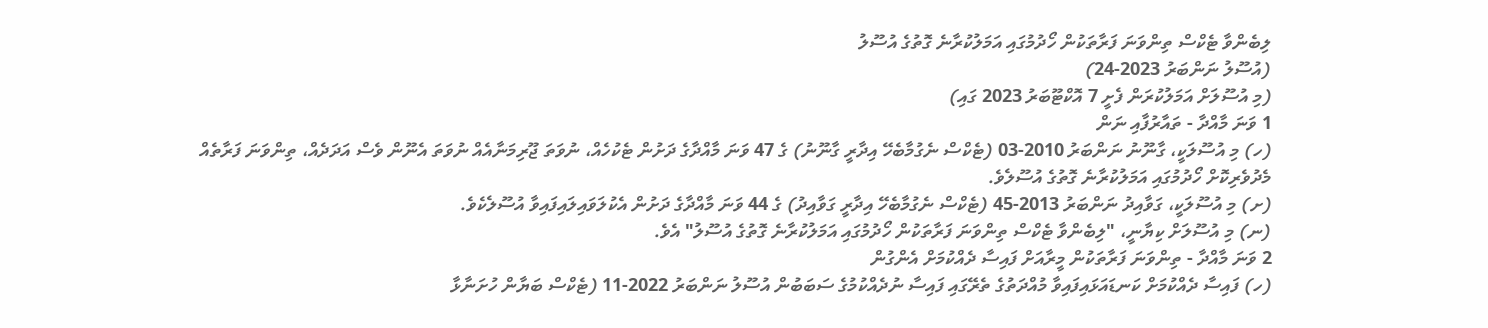ލިބެންވާ ޓެކްސް ތިންވަނަ ފަރާތަކުން ހޯދުމުގައި އަމަލުކުރާނެ ގޮތުގެ އުސޫލު
(އުސޫލު ނަންބަރު 2023-24)
(މި އުސޫލަށް އަމަލުކުރަން ފެށީ 7 އޮކްޓޫބަރު 2023 ގައި)
1 ވަނަ މާއްދާ - ތައާރުފާއި ނަން
(ހ) މި އުސޫލަކީ، ގާނޫނު ނަންބަރު 2010-03 (ޓެކްސް ނެގުމާބެހޭ އިދާރީ ގާނޫނު) ގެ 47 ވަނަ މާއްދާގެ ދަށުން ޓެކުހެއް، ނުވަތަ ޖޫރިމަނާއެއް ނުވަތަ އެނޫން ވެސް އަދަދެއް، ތިންވަނަ ފަރާތެއް މެދުވެރިކޮށް ހޯދުމުގައި އަމަލުކުރާނެ ގޮތުގެ އުސޫލެވެ.
(ށ) މި އުސޫލަކީ، ގަވާއިދު ނަންބަރު 2013-45 (ޓެކްސް ނެގުމާބެހޭ އިދާރީ ގަވާއިދު) ގެ 44 ވަނަ މާއްދާގެ ދަށުން އެކުލަވައިލައިފައިވާ އުސޫލެކެވެ.
(ނ) މި އުސޫލަށް ކިޔާނީ، "ލިބެންވާ ޓެކްސް ތިންވަނަ ފަރާތަކުން ހޯދުމުގައި އަމަލުކުރާނެ ގޮތުގެ އުސޫލު" އެވެ.
2 ވަނަ މާއްދާ - ތިންވަނަ ފަރާތަކުން މީރާއަށް ފައިސާ ދެއްކުމަށް އެންގުން
(ހ) ފައިސާ ދެއްކުމަށް ކަނޑައަޅައިފައިވާ މުއްދަތުގެ ތެރޭގައި ފައިސާ ނުދެއްކުމުގެ ސަބަބުން އުސޫލު ނަންބަރު 2022-11 (ޓެކްސް ބަޔާން ހުށަނާޅާ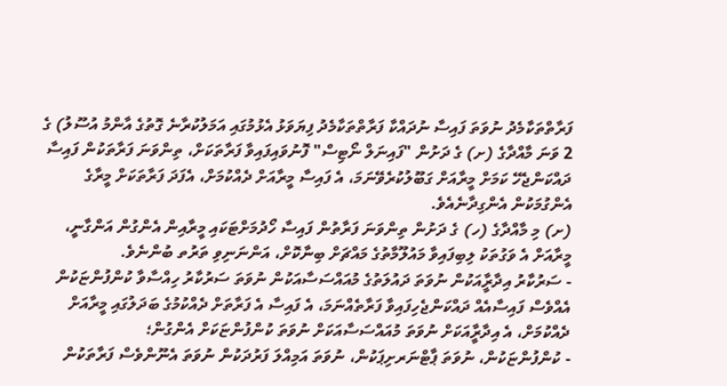ފަރާތްތަކާމެދު ނުވަތަ ފައިސާ ނުދައްކާ ފަރާތްތަކާމެދު ފިޔަވަޅު އެޅުމުގައި އަމަލުކުރާނެ ގޮތުގެ އާންމު އުސޫލު) ގެ 2 ވަނަ މާއްދާގެ (ށ) ގެ ދަށުން "ފައިނަލް ނޯޓިސް" ފޮނުވައިފައިވާ ފަރާތަކަށް، ތިންވަނަ ފަރާތަކުން ފައިސާ ދައްކަންޖެހޭ ކަމަށް މީރާއަށް ގަބޫލުކުރެވޭނަމަ، އެ ފައިސާ މީރާއަށް ދެއްކުމަށް، އެފަދަ ފަރާތަކަށް މީރާގެ އެންގުމަކުން އެންގިދާނެއެވެ.
(ށ) މި މާއްދާގެ (ހ) ގެ ދަށުން ތިންވަނަ ފަރާތުން ފައިސާ ހޯދުމަށްޓަކައި މީރާއިން އެންގުން އަންގާނީ، މީރާއަށް އެ ވަގުތަކު ލިބިފައިވާ މައުލޫމާތުގެ މައްޗަށް ބިނާކޮށް، އަންނަނިވި ތަރުތ ބުންނެވެ.
- ސަރުކާރު އިދާރީާއަކުން ނުވަތަ ދައުލަތުގެ މުއައްސަސާއަކުން ނުވަތަ ސަރުކާރު ހިއްސާވާ ކުންފުންޏަކުން އެއްވެސް ފައިސާއެއް ދައްކަންޖެހިފައިވާ ފަރާތެއްނަމަ، އެ ފައިސާ އެ ފަރާތަށް ދެއްކުމުގެ ބަދަލުގައި މީރާއަށް ދެއްކުމަށް، އެ އިދާރީާއަކަށް ނުވަތަ މުއައްސަސާއަކަށް ނުވަތަ ކުންފުންޏަކަށް އެންގުން؛
- ކުންފުންޏަކުން، ނުވަތަ ޕާޓްނަރށިޕަކުން، ނުވަތަ އަމިއްލަ ފަރުދަކުން ނުވަތަ އެނޫންވެސް ފަރާތަކުން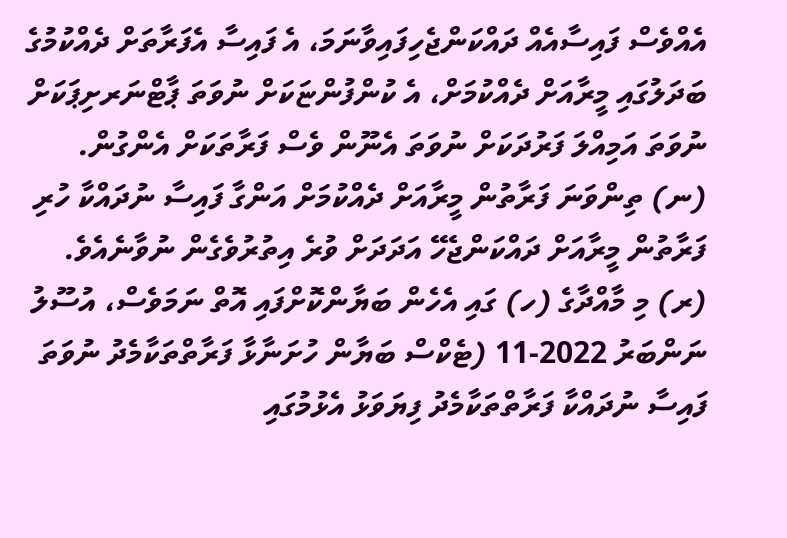އެއްވެސް ފައިސާއެއް ދައްކަންޖެހިފައިވާނަމަ، އެ ފައިސާ އެފަރާތަށް ދެއްކުމުގެ ބަދަލުގައި މީރާއަށް ދެއްކުމަށް، އެ ކުންފުންޏަކަށް ނުވަތަ ޕާޓްނަރށިޕަކަށް ނުވަތަ އަމިއްލަ ފަރުދަކަށް ނުވަތަ އެނޫން ވެސް ފަރާތަކަށް އެންގުން.
(ނ) ތިންވަނަ ފަރާތުން މީރާއަށް ދެއްކުމަށް އަންގާ ފައިސާ ނުދައްކާ ހުރި ފަރާތުން މީރާއަށް ދައްކަންޖެހޭ އަދަދަށް ވުރެ އިތުރުވެގެން ނުވާނެއެވެ.
(ރ) މި މާއްދާގެ (ހ) ގައި އެހެން ބަޔާންކޮށްފައި އޮތް ނަމަވެސް، އުސޫލު ނަންބަރު 2022-11 (ޓެކްސް ބަޔާން ހުށަނާޅާ ފަރާތްތަކާމެދު ނުވަތަ ފައިސާ ނުދައްކާ ފަރާތްތަކާމެދު ފިޔަވަޅު އެޅުމުގައި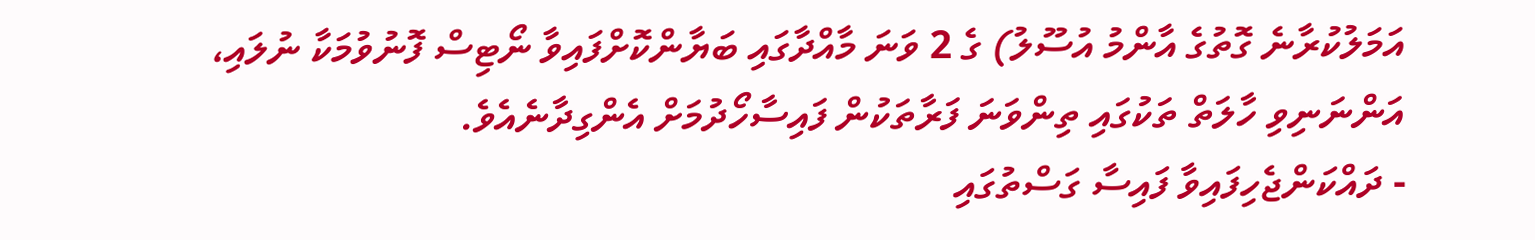އަމަލުކުރާނެ ގޮތުގެ އާންމު އުސޫލު) ގެ 2 ވަނަ މާއްދާގައި ބަޔާންކޮށްފައިވާ ނޯޓިސް ފޮނުވުމަކާ ނުލައި، އަންނަނިވި ހާލަތް ތަކުގައި ތިންވަނަ ފަރާތަކުން ފައިސާހޯދުމަށް އެންގިދާނެއެވެ.
- ދައްކަންޖެހިފައިވާ ފައިސާ ގަސްތުގައި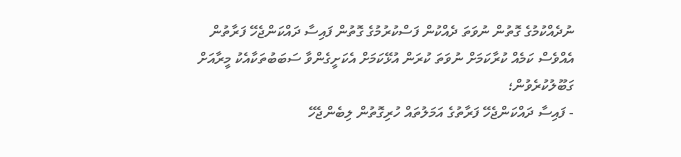ނުދެއްކުމުގެ ގޮތުން ނުވަތަ ދެއްކުން ފަސްކުރުމުގެ ގޮތުން ފައިސާ ދައްކަންޖެހޭ ފަރާތުން އެއްވެސް ކަމެއް ކުރާކަމަށް ނުވަތަ ކުރަން އުޅޭކަމަށް އެކަށީގެންވާ ސަބަބުތަކާއެކު މީރާއަށް ގަބޫލުކުރެވުން؛
- ފައިސާ ދައްކަންޖެހޭ ފަރާތުގެ އަމަލުތައް ހުރިގޮތުން ލިބެންޖެހޭ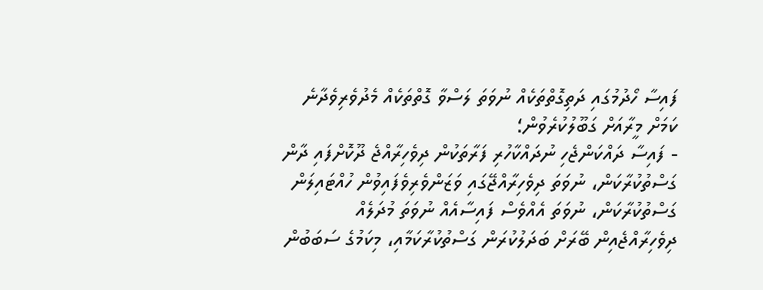ފައިސާ ހޯދުމުގައި ދަތިގޮތްތަކެއް ނުވަތަ ލަސްވާ ގޮތްތަކެއް މެދުވެރިވެދާނެ ކަމަށް މީރާއަށް ގަބޫލުކުރެވުން؛
- ފައިސާ ދައްކަންޖެހި ނުދައްކާހުރި ފަރާތަކުން ދިވެހިރާއްޖެ ދޫކޮށްފައި ދާން ގަސްތުކުރާކަން، ނުވަތަ ދިވެހިރާއްޖޭގައި ވަޒަންވެރިވެފައިވުން ހުއްޓައިލަން ގަސްތުކުރާކަން، ނުވަތަ އެއްވެސް ފައިސާއެއް ނުވަތަ މުދަލެއް ދިވެހިރާއްޖެއިން ބޭރަށް ބަދަލުކުރަން ގަސްތުކުރާކަމާއި، މިކަމުގެ ސަބަބުން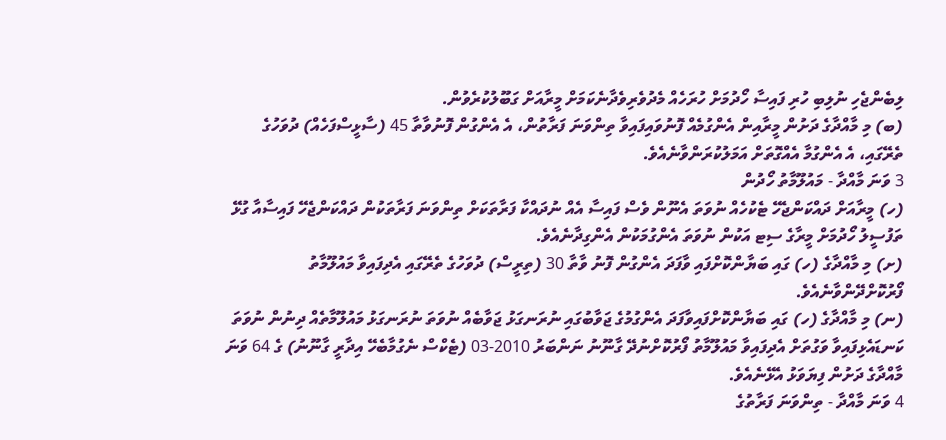ލިބެންޖެހި ނުލިބި ހުރި ފައިސާ ހޯދުމަށް ހުރަހެއް މެދުވެރިވެދާނެކަމަށް މީރާއަށް ގަބޫލުކުރެވުން.
(ބ) މި މާއްދާގެ ދަށުން މީރާއިން އެންގުމެއް ފޮނުވައިފައިވާ ތިންވަނަ ފަރާތުން، އެ އެންގުން ފޮނުވާތާ 45 (ސާޅީސްފަހެއް) ދުވަހުގެ ތެރޭގައި، އެ އެންގުމާ އެއްގޮތަށް އަމަލުކުރަންވާނެއެވެ.
3 ވަނަ މާއްދާ - މައުލޫމާތު ހޯދުން
(ހ) މީރާއަށް ދައްކަންޖެހޭ ޓެކުހެއް ނުވަތަ އެނޫން ވެސް ފައިސާ އެއް ނުދައްކާ ފަރާތަކަށް ތިންވަނަ ފަރާތަކުން ދައްކަންޖެހޭ ފައިސާއާ ގުޅޭ ތަފުސީލު ހޯދުމަށް މީރާގެ ސިޓ އަކުން ނުވަތަ އެންގުމަކުން އެންގިދާނެއެވެ.
(ށ) މި މާއްދާގެ (ހ) ގައި ބަޔާންކޮށްފައި ވާފަދަ އެންގުން ފޮނު ވާތާ 30 (ތިރީސް) ދުވަހުގެ ތެރޭގައި އެދިފައިވާ މައުލޫމާތު ފޯރުކޮށްދޭންވާނެއެވެ.
(ނ) މި މާއްދާގެ (ހ) ގައި ބަޔާންކޮށްފައިވާފަދަ އެންގުމުގެ ޖަވާބުގައި ނުރަނގަޅު ޖަވާބެއް ނުވަތަ ނުރަނގަޅު މައުލޫމާތެއް ދިނުން ނުވަތަ ކަނޑައެޅިފައިވާ ވަގުތަށް އެދިފައިވާ މައުލޫމާތު ފޯރުކޮށްނުދޭ ގާނޫނު ނަންބަރު 2010-03 (ޓެކްސް ނެގުމާބެހޭ އިދާރީ ގާނޫނު) ގެ 64 ވަނަ މާއްދާގެ ދަށުން ފިޔަވަޅު އެޅޭނެއެވެ.
4 ވަނަ މާއްދާ - ތިންވަނަ ފަރާތުގެ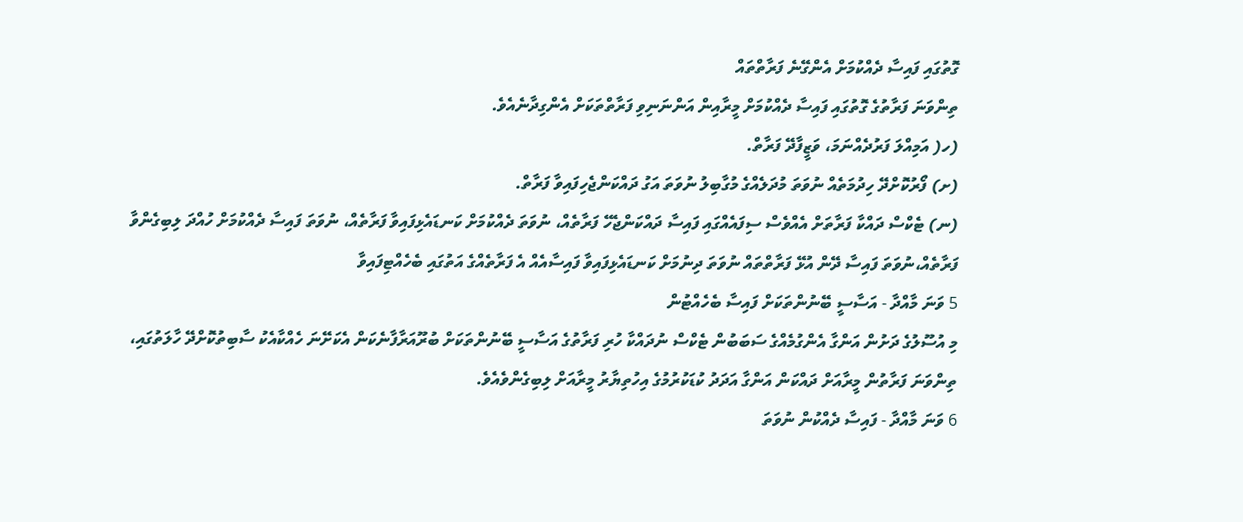ގޮތުގައި ފައިސާ ދެއްކުމަށް އެންގޭނެ ފަރާތްތައް
ތިންވަނަ ފަރާތުގެ ގޮތުގައި ފައިސާ ދެއްކުމަށް މީރާއިން އަންނަނިވި ފަރާތްތަކަށް އެންގިދާނެއެވެ.
(ހ( އަމިއްލަ ފަރުދެއްނަމަ، ވަޒީފާދޭ ފަރާތް.
(ށ) ފޯރުކޮށްދޭ ހިދުމަތެއް ނުވަތަ މުދަލެއްގެ މުގާބިލު ނުވަތަ އަގު ދައްކަންޖެހިފައިވާ ފަރާތް.
(ނ) ޓެކްސް ދައްކާ ފަރާތަށް އެއްވެސް ސިފައެއްގައި ފައިސާ ދައްކަންޖެހޭ ފަރާތެއް، ނުވަތަ ދެއްކުމަށް ކަނޑައެޅިފައިވާ ފަރާތެއް، ނުވަތަ ފައިސާ ދެއްކުމަށް ހުއްދަ ލިބިގެންވާ ފަރާތެއް،ނުވަތަ ފައިސާ ދޭން އުޅޭ ފަރާތްތައް ނުވަތަ ދިނުމަށް ކަނޑައެޅިފައިވާ ފައިސާއެއް އެ ފަރާތެއްގެ އަތުގައި ބެހެއްޓިފައިވާ
5 ވަނަ މާއްދާ - އަސާސީ ބޭނުންތަކަށް ފައިސާ ބެހެއްޓުން
މި އުސޫލުގެ ދަށުން އަންގާ އެންގުމެއްގެ ސަބަބުން ޓެކްސް ނުދައްކާ ހުރި ފަރާތުގެ އަސާސީ ބޭނުންތަކަށް ބުރޫއަރާފާނެކަން އެކަށޭނަ ހެއްކާއެކު ސާބިތުކޮށްދޭ ހާލަތުގައި، ތިންވަނަ ފަރާތުން މީރާއަށް ދައްކަން އަންގާ އަދަދު ކުޑަކުރުމުގެ އިހުތިޔާރު މީރާއަށް ލިބިގެންވެއެވެ.
6 ވަނަ މާއްދާ - ފައިސާ ދެއްކުން ނުވަތަ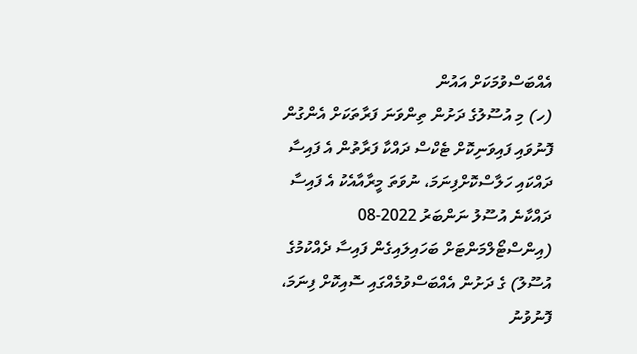އެއްބަސްވުމަކަށް އައުން
(ހ) މި އުސޫލުގެ ދަށުން ތިންވަނަ ފަރާތަކަށް އެންގުން ފޮނުވައި ފައިވަނިކޮށް ޓެކްސް ދައްކާ ފަރާތުން އެ ފައިސާ ދައްކައި ހަލާސްކޮށްފިނަމަ، ނުވަތަ މީރާއާއެކު އެ ފައިސާ ދައްކާނެ އުސޫލު ނަންބަރު 2022-08 (އިންސްޓޯލްމަންޓަށް ބަހައިލައިގެން ފައިސާ ދެއްކުމުގެ އުސޫލު) ގެ ދަށުން އެއްބަސްވުމެއްގައި ސޮއިކޮށް ފިނަމަ، ފޮނުވުނު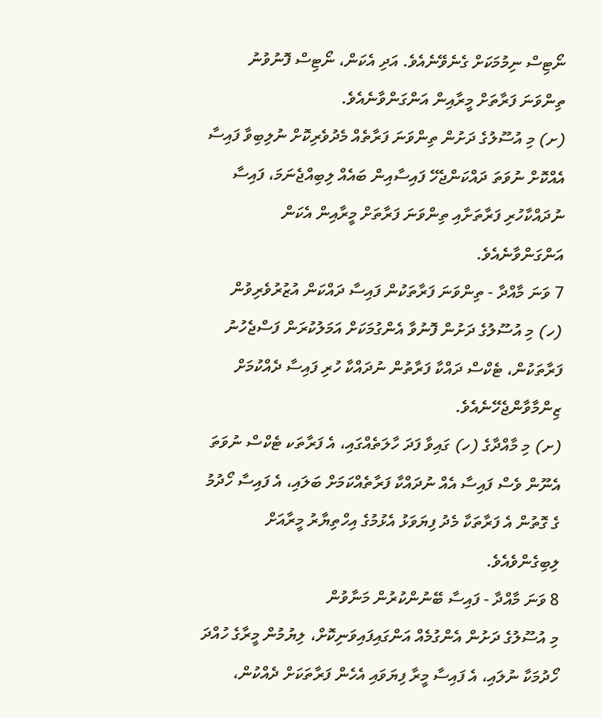ނޯޓިސް ނިމުމަކަށް ގެނެވޭނެއެވެ. އަދި އެކަން، ނޯޓިސް ފޮނުވުނު ތިންވަނަ ފަރާތަށް މީރާއިން އަންގަންވާނެއެވެ.
(ށ) މި އުސޫލުގެ ދަށުން ތިންވަނަ ފަރާތެއް މެދުވެރިކޮށް ނުލިބިވާ ފައިސާ އެއްކޮށް ނުވަތަ ދައްކަންޖެހޭ ފައިސާއިން ބައެއް ލިބިއްޖެނަމަ، ފައިސާ ނުދައްކާހުރި ފަރާތަށާއި ތިންވަނަ ފަރާތަށް މީރާއިން އެކަން އަންގަންވާނެއެވެ.
7 ވަނަ މާއްދާ - ތިންވަނަ ފަރާތަކުން ފައިސާ ދައްކަން އުޒުރުވެރިވުން
(ހ) މި އުސޫލުގެ ދަށުން ފޮނުވާ އެންގުމަކަށް އަމަލުކުރަން ފަސްޖެހުނު ފަރާތަކުން، ޓެކްސް ދައްކާ ފަރާތުން ނުދައްކާ ހުރި ފައިސާ ދެއްކުމަށް ޒިންމާވާންޖެހޭނެއެވެ.
(ށ) މި މާއްދާގެ (ހ) ގައިވާ ފަދަ ހާލަތެއްގައި، އެ ފަރާތަކ ޓެކްސް ނުވަތަ އެނޫން ވެސް ފައިސާ އެއް ނުދައްކާ ފަރާތެއްކަމަށް ބަލައި، އެ ފައިސާ ހޯދުމު ގެ ގޮތުން އެ ފަރާތަކާ މެދު ފިޔަވަޅު އެޅުމުގެ އިހްތިޔާރު މީރާއަށް ލިބިގެންވެއެވެ.
8 ވަނަ މާއްދާ - ފައިސާ ބޭނުންކުރުން މަނާވުން
މި އުސޫލުގެ ދަށުން އެންގުމެއް އަންގައިފައިވަނިކޮށް، ލިޔުމުން މީރާގެ ހުއްދަ ހޯދުމަކާ ނުލައި، އެ ފައިސާ މީރާ ފިޔަވައި އެހެން ފަރާތަކަށް ދެއްކުން،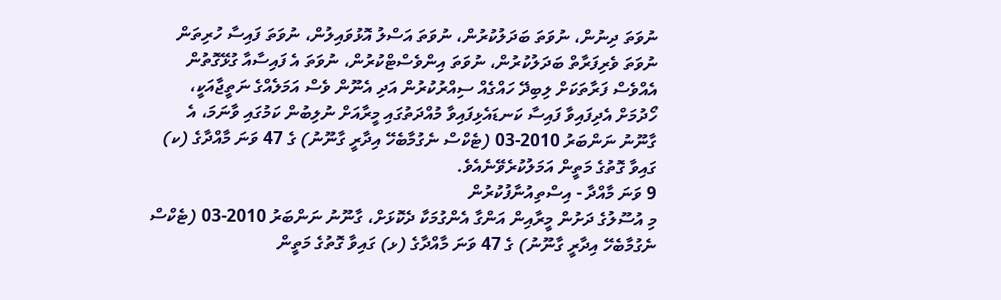ނުވަތަ ދިނުން، ނުވަތަ ބަދަލުކުރުން، ނުވަތަ އަސްލު އޮޅުވައިލުން، ނުވަތަ ފައިސާ ހުރިތަން ނުވަތަ ވެރިފަރާތް ބަދަލުކުރުން، ނުވަތަ އިންވެސްޓްކުރުން، ނުވަތަ އެ ފައިސާއާ ގުޅޭގޮތުން އެއްވެސް ފަރާތަކަށް ލިބިދޭ ހައްގެއް ސިއްރުކުރުން އަދި އެނޫން ވެސް އަމަލެއްގެ ނަތީޖާއަކީ، ހޯދުމަށް އެދިފައިވާ ފައިސާ ކަނޑައެޅިފައިވާ މުއްދަތުގައި މީރާއަށް ނުލިބުން ކަމުގައި ވާނަމަ، އެ ގާނޫނު ނަންބަރު 2010-03 (ޓެކްސް ނެގުމާބެހޭ އިދާރީ ގާނޫނު) ގެ 47 ވަނަ މާއްދާގެ (ކ) ގައިވާ ގޮތުގެ މަތީން އަމަލުކުރެވޭނެއެވެ.
9 ވަނަ މާއްދާ - އިސްތިއުނާފުކުރުން
މި އުސޫލުގެ ދަށުން މީރާއިން އަންގާ އެންގުމަކާ ދެކޮޅަށް، ގާނޫނު ނަންބަރު 2010-03 (ޓެކްސް ނެގުމާބެހޭ އިދާރީ ގާނޫނު) ގެ 47 ވަނަ މާއްދާގެ (ޅ) ގައިވާ ގޮތުގެ މަތީން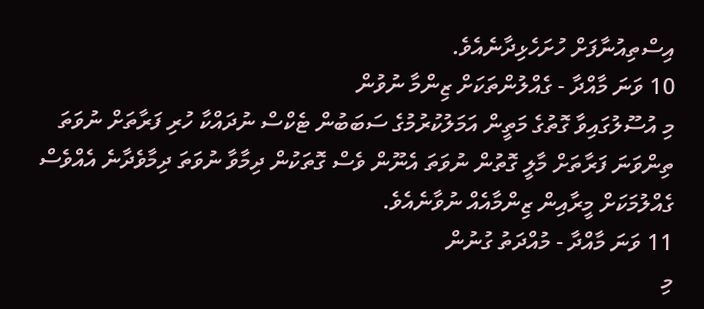އިސްތިއުނާފަށް ހުށަހެޅިދާނެއެވެ.
10 ވަނަ މާއްދާ - ގެއްލުންތަކަށް ޒިންމާ ނުވުން
މި އުސޫލުގައިވާ ގޮތުގެ މަތީން އަމަލުކުރުމުގެ ސަބަބުން ޓެކްސް ނުދައްކާ ހުރި ފަރާތަށް ނުވަތަ ތިންވަނަ ފަރާތަށް މާލީ ގޮތުން ނުވަތަ އެނޫން ވެސް ގޮތަކުން ދިމާވާ ނުވަތަ ދިމާވެދާނެ އެއްވެސް ގެއްލުމަކަށް މީރާއިން ޒިންމާއެއް ނުވާނެއެވެ.
11 ވަނަ މާއްދާ - މުއްދަތު ގުނުން
މި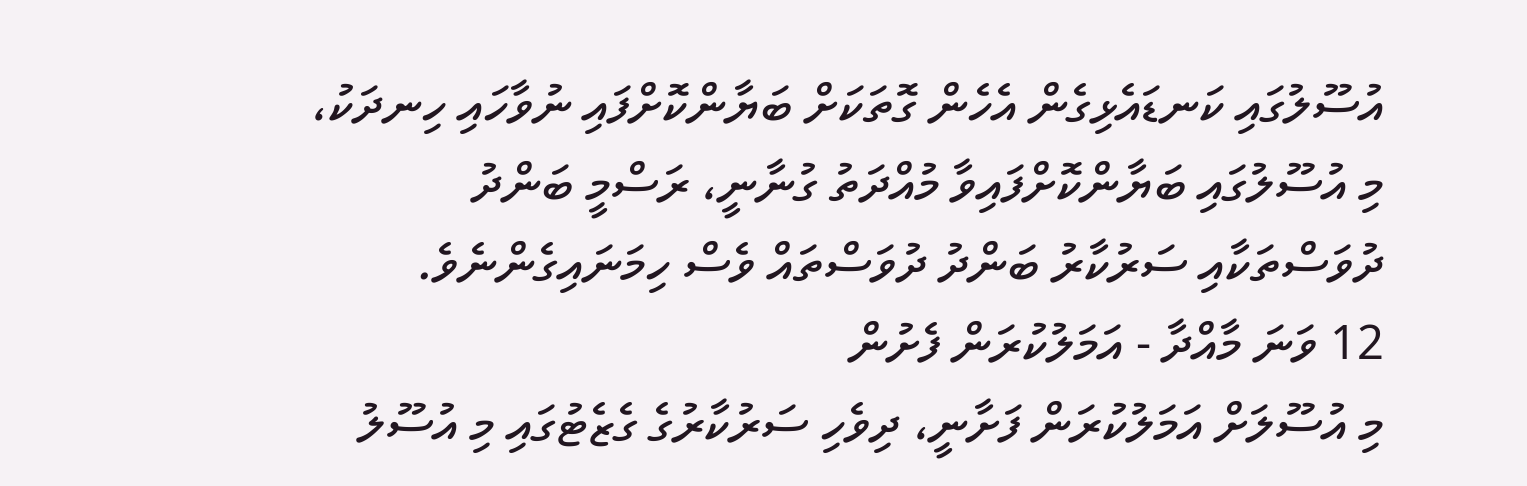އުސޫލުގައި ކަނޑައެޅިގެން އެހެން ގޮތަކަށް ބަޔާންކޮށްފައި ނުވާހައި ހިނދަކު، މި އުސޫލުގައި ބަޔާންކޮށްފައިވާ މުއްދަތު ގުނާނީ، ރަސްމީ ބަންދު ދުވަސްތަކާއި ސަރުކާރު ބަންދު ދުވަސްތައް ވެސް ހިމަނައިގެންނެވެ.
12 ވަނަ މާއްދާ - އަމަލުކުރަން ފެށުން
މި އުސޫލަށް އަމަލުކުރަން ފަށާނީ، ދިވެހި ސަރުކާރުގެ ގެޒެޓުގައި މި އުސޫލު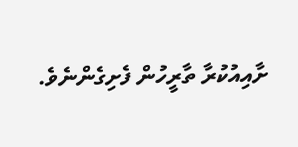ށާއިއުކުރާ ތާރީހުން ފެށިގެންނެވެ.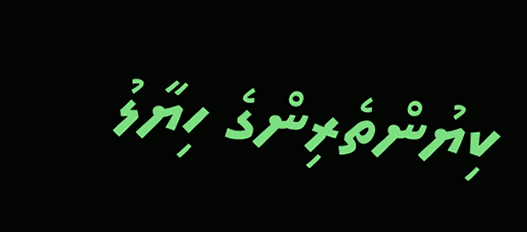ކިޔުންތެރިންގެ ހިޔާލު